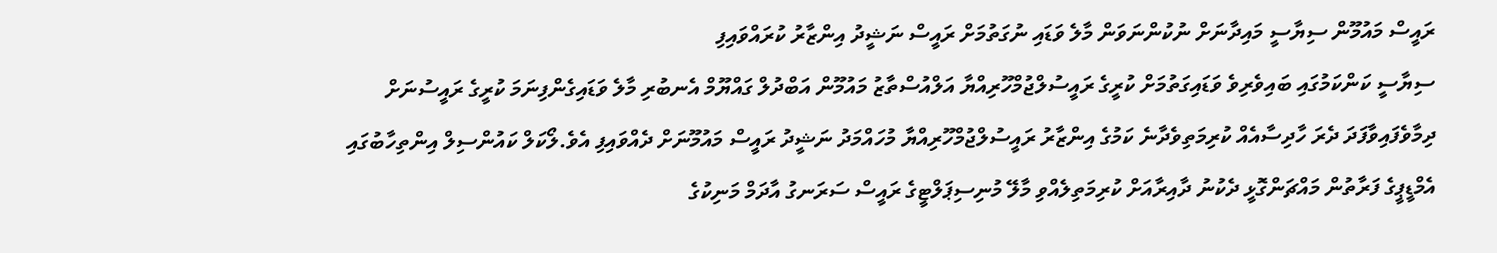ރައީސް މައުމޫން ސިޔާސީ މައިދާނަށް ނުކުންނަވަން މާލެ ވަޑައި ނުގަތުމަށް ރައީސް ނަޝީދު އިންޒާރު ކުރައްވައިފި
ސިޔާސީ ކަންކަމުގައި ބައިވެރިވެ ވަޑައިގަތުމަށް ކުރީގެ ރައީސުލްޖުމްހޫރިއްޔާ އަލްއުސްތާޒު މައުމޫން އަބްދުލް ގައްޔޫމް އެނބުރި މާލެ ވަޑައިގެންފިނަމަ ކުރީގެ ރައީސުނަށް ދިމާވެފައިވާފަދަ ދެރަ ހާދިސާއެއް ކުރިމަތިވެދާނެ ކަމުގެ އިންޒާރު ރައީސުލްޖުމްހޫރިއްޔާ މުހައްމަދު ނަޝީދު ރައީސް މައުމޫނަށް ދެއްވައިފި އެވެ.ލޯކަލް ކައުންސިލް އިންތިހާބުގައި އެމްޑީޕީގެ ފަރާތުން މައްޗަންގޮޅީ ދެކުނު ދާއިރާއަށް ކުރިމަތިލެއްވި މާލޭ މުނިސިޕަލްޓީގެ ރައީސް ސަރަނގު އާދަމް މަނިކުގެ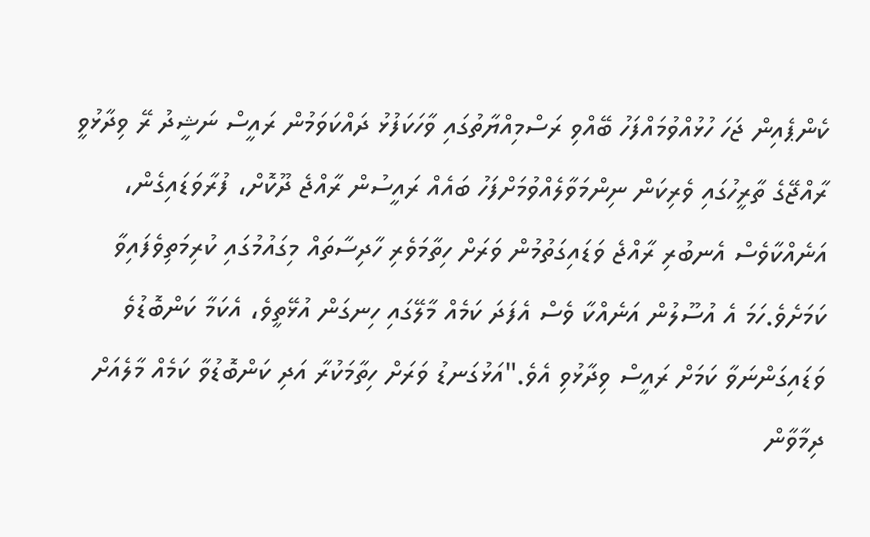ކެންޕެއިން ޖަހަ ހުޅުއްވުމައްފަހު ބޭއްވި ރަސްމިއްޔާތުގައި ވާހަކަފުޅު ދައްކަވަމުން ރައީސް ނަޝީދު ރޭ ވިދާޅުވީ ރާއްޖޭގެ ތާރީހުގައި ވެރިކަން ނިންމަވާލެއްވުމަށްފަހު ބައެއް ރައީސުން ރާއްޖެ ދޫކޮށް، ފުރާވަޑައިގެން، އަނެއްކާވެސް އެނބުރި ރާއްޖެ ވަޑައިގަތުމުން ވަރަށް ހިތާމަވެރި ހާދިސާތައް މިގައުމުގައި ކުރިމަތިވެފައިވާ ކަމަށެވެ.ހަމަ އެ އުސޫލުން އަނެއްކާ ވެސް އެފަދަ ކަމެއް މާލޭގައި ހިނގަން އުޅޭތީވެ، އެކަމާ ކަންބޮޑުވެ ވަޑައިގަންނަވާ ކަމަށް ރައީސް ވިދާޅުވި އެވެ."އަޅުގަނޑު ވަރަށް ހިތާމަކުރާ އަދި ކަންބޮޑުވާ ކަމެއް މާލެއަށް ދިމާވާން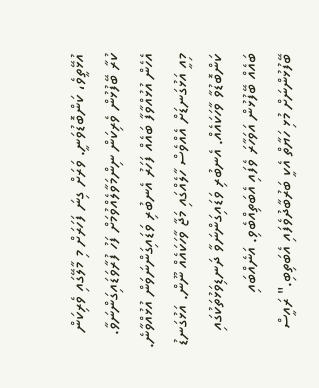އުޅޭތީވެ، ކަންބޮޑުވަނީ. ވަރަށް ގިނަ ފަހަރަށް މި މާލޭގައި ވެރިކަން ކުރާ ބޭފުޅުން ވެރިކަން ނިންމަވާލެއްވުމަށް ފަހު ފުރާވަޑައިގަންނަވާ. އެހެން އުޅުއްވާފާ ބައެއް ފަހަރު އެނބުރި ވަޑައިގަންނަވަން އުޅުއްވާނެ. މިއީ އަޅުގަނޑަށް އެއްވެސް ހާލެއްގައި މަޖާ ވާހަކައެއް ނޫން. އަޅުގަނޑު ކަންބޮޑުވާ ވާހަކައެއް. އެނބުރި ވަޑައިގަންނަވާ ދަނޑިވަޅުތަކުގައި ބައެއް ބޭފުޅުން އަވަހާރަ ވެފައި އެބަތިއްބެވި. އަނެއްބައި ބޭފުޅުންނަށް މުޅި ހަޔާތް އެކީ ބަރުބާދުވެފައި އެބަތިބި." ރައީސް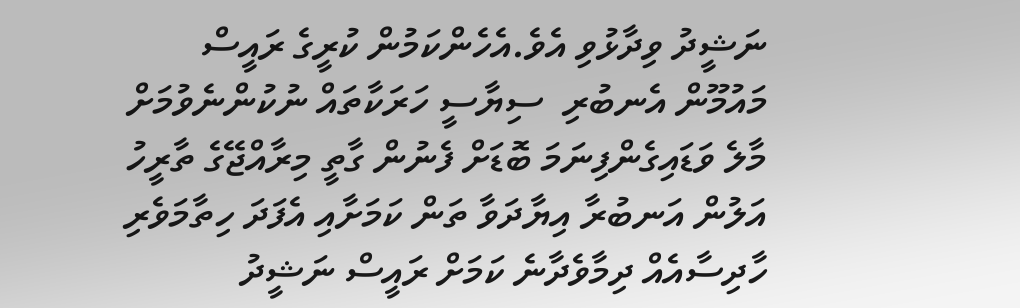ނަޝީދު ވިދާޅުވި އެވެ.އެހެންކަމުން ކުރީގެ ރައީސް މައުމޫން އެނބުރި  ސިޔާސީ ހަރަކާތައް ނުކުންނެވުމަށް މާލެ ވަޑައިގެންފިނަމަ ބޮޑަށް ފެނުން ގާތީ މިރާއްޖޭގެ ތާރީހު އަލުން އަނބުރާ އިޔާދަވާ ތަން ކަމަށާއި އެފަދަ ހިތާމަވެރި ހާދިސާއެއް ދިމާވެދާނެ ކަމަށް ރައީސް ނަޝީދު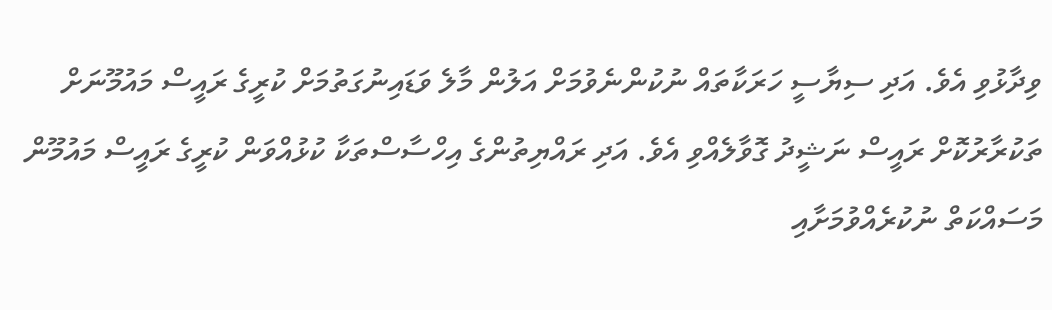ވިދާޅުވި އެވެ. އަދި ސިޔާސީ ހަރަކާތައް ނުކުންނެވުމަށް އަލުން މާލެ ވަޑައިނުގަތުމަށް ކުރީގެ ރައީސް މައުމޫނަށް ތަކުރާރުކޮށް ރައީސް ނަޝީދު ގޮވާލެއްވި އެވެ. އަދި ރައްޔިތުންގެ އިހްސާސްތަކާ ކުޅުއްވަން ކުރީގެ ރައީސް މައުމޫން މަސައްކަތް ނުކުރެއްވުމަށާއި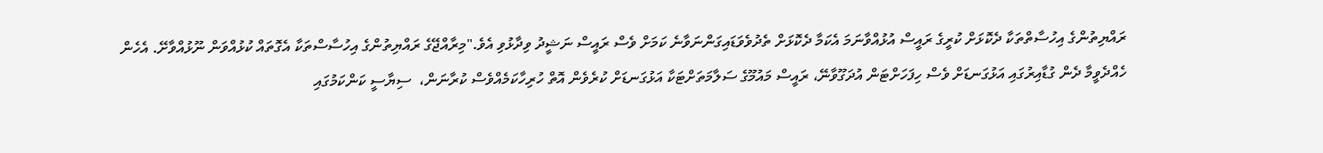ރައްޔިތުންގެ އިހުސާތްތަކާ ދެކޮޅަށް ކުރީގެ ރައީސް އުޅުއްވާނަމަ އެކަމާ ދެކޮޅަށް ތެދުވެވަޑައިގަންނަވާނެ ކަމަށް ވެސް ރައީސް ނަޝީދު ވިދާޅުވި އެވެ."މިރާއްޖޭގެ ރައްޔިތުންގެ އިހުސާސްތަކާ އެގޮތައް ކުޅުއްވަން ނޫޅުއްވާށޭ. އެހެން ހެއްދެވީމާ ދެން ގުޑާއިރުގައި އަޅުގަނޑަށް ވެސް ހިފަހަށްޓަން އުދަގޫވާނޭ، ރައީސް މައުމޫގެ ސަލާމަތަށްޓަކާ އަޅުގަނޑަށް ކުރެވެން އޮތް ހުރިހާކަމެއްވެސް ކުރާނަން،  ސިޔާސީ ކަންކަމުގައި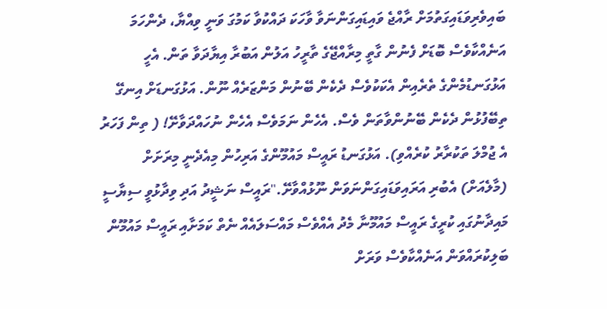ބައިވެރިވަޑައިގަތުމަށް ރާއްޖެ ވައިޑައިގަންނަވާ ވާހަކަ ދައްކުވާ ކަމުގަ ވަނީ ވިއްޔާ، ދެންހަމަ އަނެއްކާވެސް ބޮޑަށް ފެނުން ގާތީ މިރާއްޖޭގެ ތާރީހު އަލުން އަބުރާ އިޔާދަވާ ތަން. އެހީ އަޅުގަނޑުމެންގެ ތެރެއިން އެކަކުވެސް ދެކެން ބޭނުން މަންޒަރެއް ނޫން. އަޅުގަނޑަށް އިނގޭ ތިބޭފުޅުން ދެކެން ބޭނުންވާތަން ވެސް. އެހެން ނަމަވެސް އެހެން ނުހައްދަވާށޭ! ( ތިން ފަހަރު އެ ޖުމްލަ ތަކުރާރު ކުރެއްވި). އަޅުގަނޑު ރައީސް މައުމޫންގެ އަރިހުން މިއެދެނީ މިރަށަށް (މާލެއަށް) އެބުރި އަރައިވަޑައިގަންނަވަން ނޫޅުއްވާށޭ."ރައީސް ނަޝީދު އަދި ވިދާޅުވީ ސިޔާސީ މައިދާނުގައި ކުރީގެ ރައީސް މައުމޫނާ މެދު އެއްވެސް މައްސަލައެއް ނެތް ކަމަށާއި ރައީސް މައުމޫން ބަލިކުރައްވަން އަނެއްކާވެސް ވަރަށް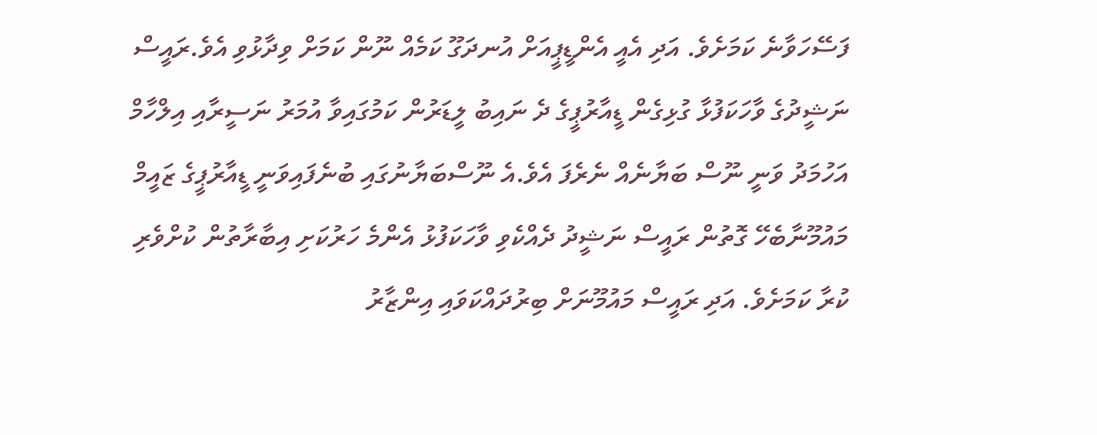ފަސޭހަވާނެ ކަމަށެވެ. އަދި އެއީ އެންޑީޕީއަށް އުނދަގޫ ކަމެއް ނޫން ކަމަށް ވިދާޅުވި އެވެ.ރައީސް ނަޝީދުގެ ވާހަކަފުޅާ ގުޅިގެން ޑީއާރުޕީގެ ދެ ނައިބު ލީޑަރުން ކަމުގައިވާ އުމަރު ނަސީރާއި އިލްހާމް އަހުމަދު ވަނީ ނޫސް ބަޔާނެއް ނެރެފަ އެވެ.އެ ނޫސްބަޔާނުގައި ބުނެފައިވަނީ ޑީއާރުޕީގެ ޒައީމް މައުމޫނާބެހޭ ގޮތުން ރައީސް ނަޝީދު ދެއްކެވި ވާހަކަފުޅު އެންމެ ހަރުކަށި އިބާރާތުން ކުށްވެރި ކުރާ ކަމަށެވެ. އަދި ރައީސް މައުމޫނަށް ބިރުދައްކަވައި އިންޒާރު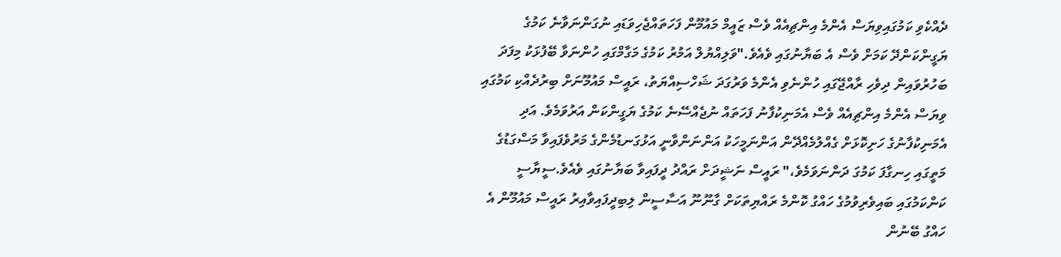ދެއްކެވި ކަމުގައިވިޔަސް އެންމެ އިންޗިއެއް ވެސް ޒައީމް މައުމޫން ފަހަތައްޖެހިވަޑައި ނުގަންނަވާނެ ކަމުގެ ޔަގީންކަންދޭ ކަމަށް ވެސް އެ ބަޔާނުގައި ވެއެވެ."ވަލިއްޔުލް އަމުރު ކަމުގެ މަގާމްގައި ހުންނަވާ ބޭފުޅަކު މިފަދަ ބަހުރުވައިން ދިވެހި ރާއްޖޭގައި ހުންނެވި އެންމެ ވަރުގަދަ ޝަހްސިއްޔަތު، ރައީސް މައުމޫނަށް ބިރުދެއްކި ކަމުގައި ވިޔަސް އެންމެ އިންޗިއެއް ވެސް އެމަނިކުފާނު ފަހަތައް ނުޖެއްސޭނެ ކަމުގެ ޔަގީންކަން އަރުވަމެވެ. އަދި އެމަނިކުފާނުގެ ހަށިކޮޅަށް ގެއްލުމެއްދޭން އަންނަމީހަކު އަންނަންވާނީ އަޅުގަނޑުމެންގެ މަރުވެފައިވާ މަސްގަޑުގެ މަތީގައި ހިނގާފަ ކަމުގަ ދަންނަވަމެވެ،" ރައީސް ނަޝީދަށް ރައްދު ދީފައިވާ ބަޔާނުގައި ވެއެވެ.ސީޔާސީ ކަންކަމުގައި ބައިވެރިވުމުގެ ހައްގު ކޮންމެ ރައްޔިތަކަށް ގާނޫނޫ އަސާސީން ލިބިދީފައިވާއިރު ރައީސް މައުމޫން އެ ހައްގު ބޭނުން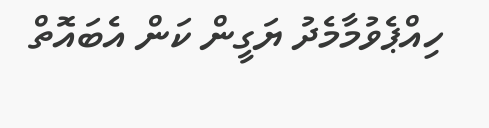ހިއްޕެވުމާމެދު ޔަގީން ކަން އެބައޮތް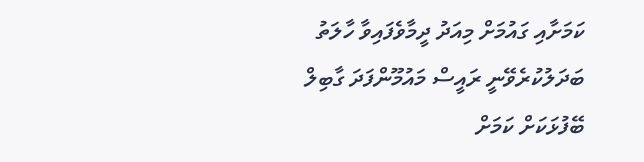ކަމަށާއި ގައުމަށް މިއަދު ދީމާވެފައިވާ ހާލަތު ބަދަލުކުރެވޭނީ ރައީސް މައުމޫންފަދަ ގާބިލް ބޭފުޅަކަށް ކަމަށް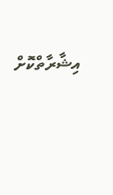އިޝާރާތްކޮށް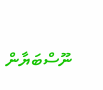ނޫސްބަޔާން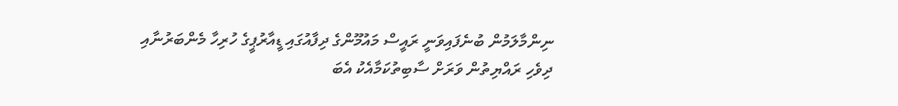ނިންމާލަމުން ބުނެފައިވަނީ ރައީސް މައުމޫންގެ ދިފާއުގައި ޑީއާރުޕީގެ ހުރިހާ މެންބަރުނާއި ދިވެހި ރައްޔިތުން ވަރަށް ސާބިތުކަމާއެކު އެބަ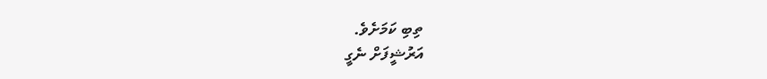ތިބި ކަމަށެވެ.
އަރުޝީފަށް ނެގީ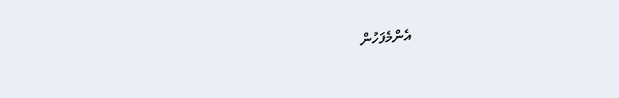އެންމެފަހުން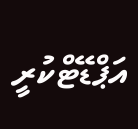އަޕްޑޭޓްކުރީ